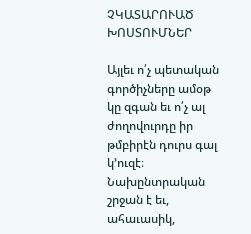ՉԿԱՏԱՐՈՒԱԾ ԽՈՍՏՈՒՄՆԵՐ

Այլեւ ո՛չ պետական գործիչները ամօթ կը զգան եւ ո՛չ ալ ժողովուրդը իր թմբիրէն դուրս գալ կ՚ուզէ։ Նախընտրական շրջան է եւ, ահաւասիկ,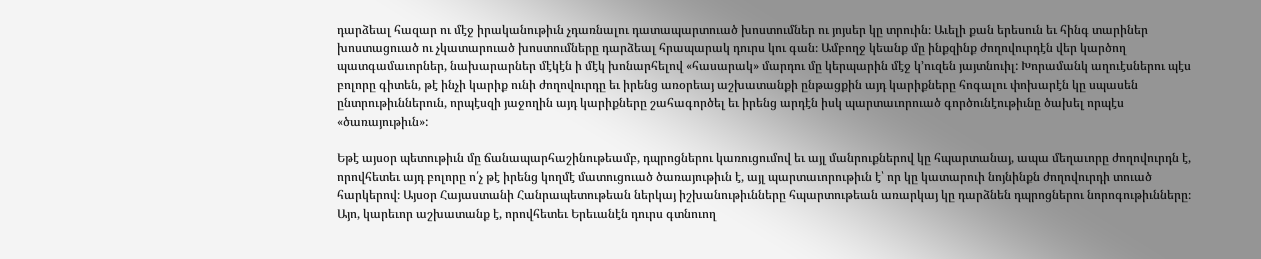դարձեալ հազար ու մէջ իրականութիւն չդառնալու դատապարտուած խոստումներ ու յոյսեր կը տրուին։ Աւելի քան երեսուն եւ հինգ տարիներ խոստացուած ու չկատարուած խոստումները դարձեալ հրապարակ դուրս կու գան։ Ամբողջ կեանք մը ինքզինք ժողովուրդէն վեր կարծող պատգամաւորներ, նախարարներ մէկէն ի մէկ խոնարհելով «հասարակ» մարդու մը կերպարին մէջ կ՚ուզեն յայտնուիլ: Խորամանկ աղուէսներու պէս բոլորը գիտեն, թէ ինչի կարիք ունի ժողովուրդը եւ իրենց առօրեայ աշխատանքի ընթացքին այդ կարիքները հոգալու փոխարէն կը սպասեն ընտրութիւններուն, որպէսզի յաջողին այդ կարիքները շահագործել եւ իրենց արդէն իսկ պարտաւորուած գործունէութիւնը ծախել որպէս «ծառայութիւն»:

Եթէ այսօր պետութիւն մը ճանապարհաշինութեամբ, դպրոցներու կառուցումով եւ այլ մանրուքներով կը հպարտանայ, ապա մեղաւորը ժողովուրդն է, որովհետեւ այդ բոլորը ո՛չ թէ իրենց կողմէ մատուցուած ծառայութիւն է, այլ պարտաւորութիւն է՝ որ կը կատարուի նոյնինքն ժողովուրդի տուած հարկերով։ Այսօր Հայաստանի Հանրապետութեան ներկայ իշխանութիւնները հպարտութեան առարկայ կը դարձնեն դպրոցներու նորոգութիւնները։ Այո, կարեւոր աշխատանք է, որովհետեւ Երեւանէն դուրս գտնուող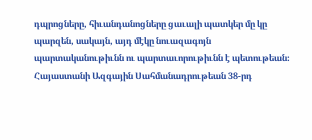դպրոցները, հիւանդանոցները ցաւալի պատկեր մը կը պարզեն, սակայն, այդ մէկը նուազագոյն պարտականութիւնն ու պարտաւորութիւնն է պետութեան։ Հայաստանի Ազգային Սահմանադրութեան 38-րդ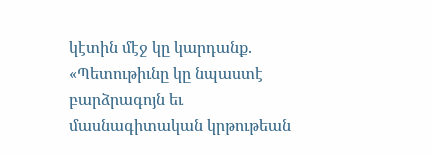կէտին մէջ կը կարդանք. «Պետութիւնը կը նպաստէ բարձրագոյն եւ մասնագիտական կրթութեան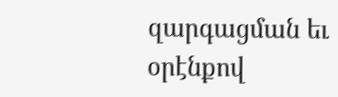զարգացման եւ օրէնքով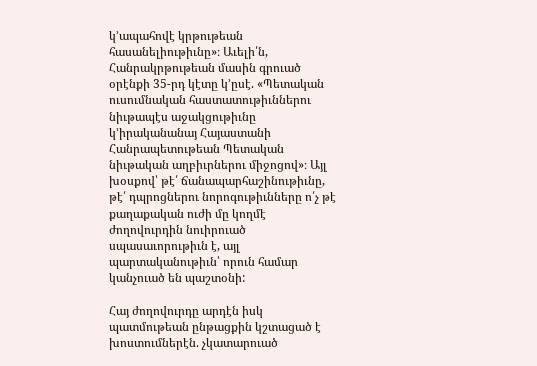կ՚ապահովէ կրթութեան հասանելիութիւնը»։ Աւելի՛ն, Հանրակրթութեան մասին գրուած օրէնքի 35-րդ կէտը կ՚ըսէ. «Պետական ուսումնական հաստատութիւններու նիւթապէս աջակցութիւնը կ՚իրականանայ Հայաստանի Հանրապետութեան Պետական նիւթական աղբիւրներու միջոցով»։ Այլ խօսքով՝ թէ՛ ճանապարհաշինութիւնը, թէ՛ դպրոցներու նորոգութիւնները ո՛չ թէ քաղաքական ուժի մը կողմէ ժողովուրդին նուիրուած սպասաւորութիւն է, այլ պարտականութիւն՝ որուն համար կանչուած են պաշտօնի:

Հայ ժողովուրդը արդէն իսկ պատմութեան ընթացքին կշտացած է խոստումներէն. չկատարուած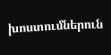խոստումներուն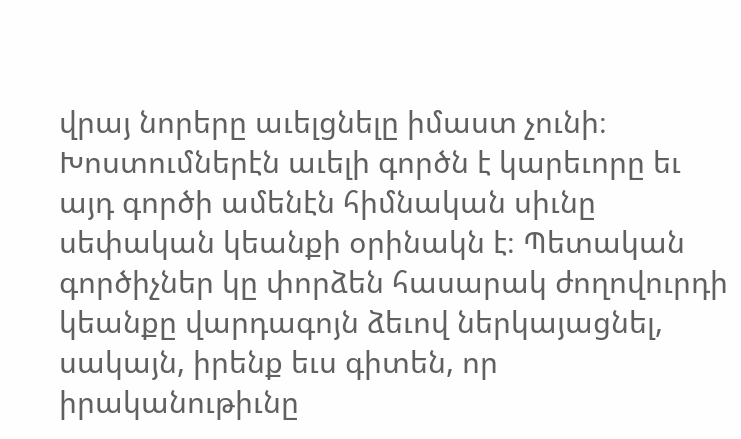վրայ նորերը աւելցնելը իմաստ չունի։ Խոստումներէն աւելի գործն է կարեւորը եւ այդ գործի ամենէն հիմնական սիւնը սեփական կեանքի օրինակն է։ Պետական գործիչներ կը փորձեն հասարակ ժողովուրդի կեանքը վարդագոյն ձեւով ներկայացնել, սակայն, իրենք եւս գիտեն, որ իրականութիւնը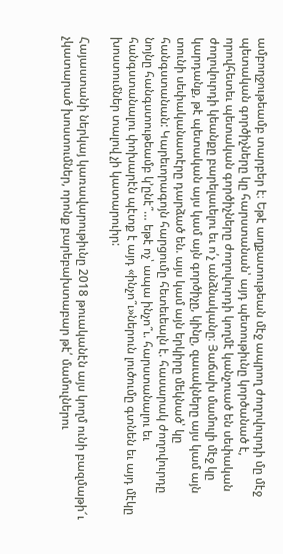ամբողջութեամբ տարբեր է։ Եթէ աղքատութեան մէջ ապրող ժողովուրդի մը մէջ պետական գործիչները կը հարստանան՝ այդ պետութիւնը կործանած է, որովհետեւ պետական գործիչները ժողովուրդի կողմէ կանչուած են սեփական ժողովուրդի կեանքը բարելաւելու եւ ո՛չ անձնականը։ Յաճախ մամուլի մէջ կը կարդանք, թէ պետական այս կամ այն գործիչը, կինը, զաւակները այս կամ այն տունի սեփականատէրը դարձած են. այս կամ այն երկիրը մեկնած՝ կը հանգստանան: Կարեւորագոյն հարցումը հետեւեալն է. հասարակ ժողովուրդը նոյնը հանգստութեամբ կ՚ընէ՞… եթէ ոչ՝ ապա ինչո՞ւ. հարստանալու եւ հանգստանալու փոխարէն պէտք է այդ «ինչո՞ւ»ներուն լուծումը գտնեն եւ այդ մէկը խոստումներ տալով չի կատարուիր:

Հայաստանի ներկայ կառավարութիւնը 2018 թուականէն այս կողմ ունի բազմաթի՜ւ չկատարած խոստումներ, որոնք բարեբախտաբար թէ՛ մամուլներու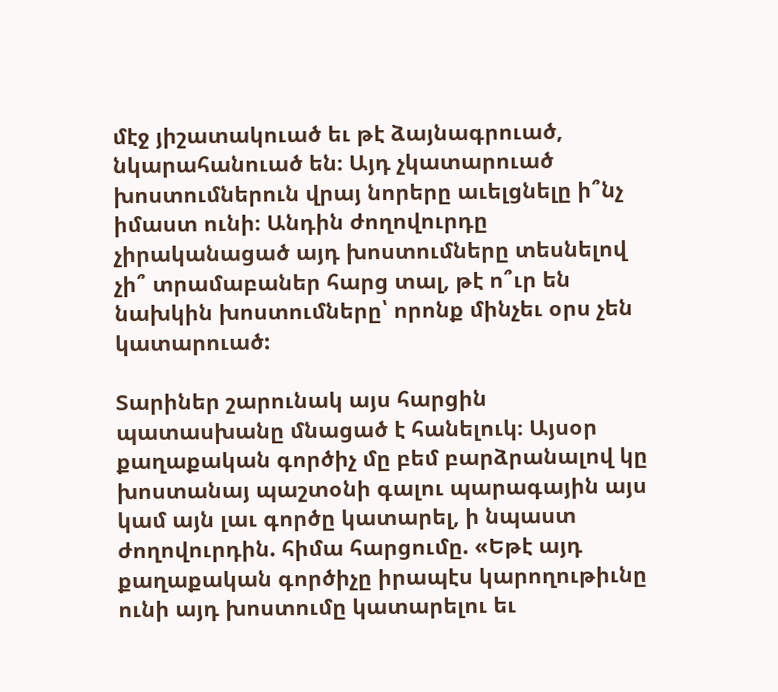մէջ յիշատակուած եւ թէ ձայնագրուած, նկարահանուած են։ Այդ չկատարուած խոստումներուն վրայ նորերը աւելցնելը ի՞նչ իմաստ ունի։ Անդին ժողովուրդը չիրականացած այդ խոստումները տեսնելով չի՞ տրամաբաներ հարց տալ, թէ ո՞ւր են նախկին խոստումները՝ որոնք մինչեւ օրս չեն կատարուած:

Տարիներ շարունակ այս հարցին պատասխանը մնացած է հանելուկ։ Այսօր քաղաքական գործիչ մը բեմ բարձրանալով կը խոստանայ պաշտօնի գալու պարագային այս կամ այն լաւ գործը կատարել, ի նպաստ ժողովուրդին. հիմա հարցումը. «Եթէ այդ քաղաքական գործիչը իրապէս կարողութիւնը ունի այդ խոստումը կատարելու եւ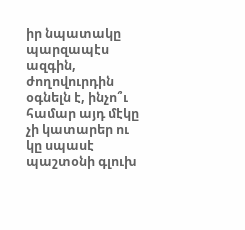իր նպատակը պարզապէս ազգին, ժողովուրդին օգնելն է, ինչո՞ւ համար այդ մէկը չի կատարեր ու կը սպասէ պաշտօնի գլուխ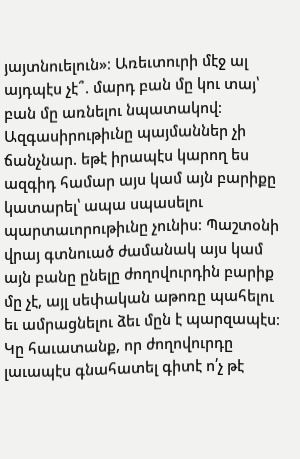յայտնուելուն»։ Առեւտուրի մէջ ալ այդպէս չէ՞. մարդ բան մը կու տայ՝ բան մը առնելու նպատակով։ Ազգասիրութիւնը պայմաններ չի ճանչնար. եթէ իրապէս կարող ես ազգիդ համար այս կամ այն բարիքը կատարել՝ ապա սպասելու պարտաւորութիւնը չունիս։ Պաշտօնի վրայ գտնուած ժամանակ այս կամ այն բանը ընելը ժողովուրդին բարիք մը չէ, այլ սեփական աթոռը պահելու եւ ամրացնելու ձեւ մըն է պարզապէս։ Կը հաւատանք, որ ժողովուրդը լաւապէս գնահատել գիտէ ո՛չ թէ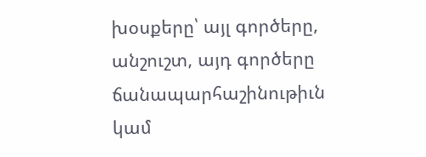խօսքերը՝ այլ գործերը, անշուշտ, այդ գործերը ճանապարհաշինութիւն կամ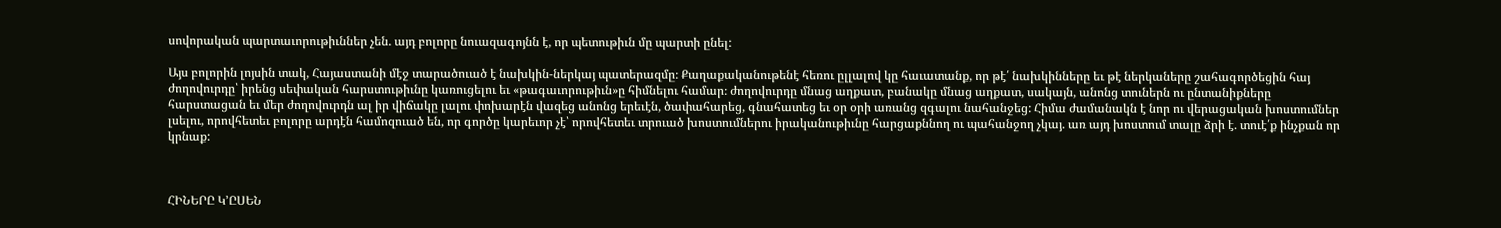սովորական պարտաւորութիւններ չեն. այդ բոլորը նուազագոյնն է, որ պետութիւն մը պարտի ընել:

Այս բոլորին լոյսին տակ, Հայաստանի մէջ տարածուած է նախկին-ներկայ պատերազմը։ Քաղաքականութենէ հեռու ըլլալով կը հաւատանք, որ թէ՛ նախկինները եւ թէ ներկաները շահագործեցին հայ ժողովուրդը՝ իրենց սեփական հարստութիւնը կառուցելու եւ «թագաւորութիւն»ը հիմնելու համար։ ժողովուրդը մնաց աղքատ, բանակը մնաց աղքատ, սակայն, անոնց տուներն ու ընտանիքները հարստացան եւ մեր ժողովուրդն ալ իր վիճակը լալու փոխարէն վազեց անոնց երեւէն, ծափահարեց, գնահատեց եւ օր օրի առանց զգալու նահանջեց: Հիմա ժամանակն է նոր ու վերացական խոստումներ լսելու, որովհետեւ բոլորը արդէն համոզուած են, որ գործը կարեւոր չէ՝ որովհետեւ տրուած խոստումներու իրականութիւնը հարցաքննող ու պահանջող չկայ. առ այդ խոստում տալը ձրի է. տուէ՛ք ինչքան որ կրնաք:



ՀԻՆԵՐԸ Կ՚ԸՍԵՆ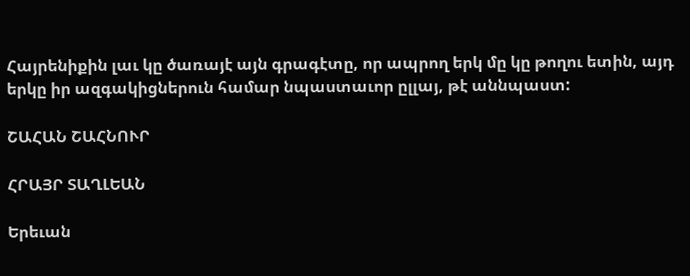Հայրենիքին լաւ կը ծառայէ այն գրագէտը, որ ապրող երկ մը կը թողու ետին, այդ երկը իր ազգակիցներուն համար նպաստաւոր ըլլայ, թէ աննպաստ:

ՇԱՀԱՆ ՇԱՀՆՈՒՐ

ՀՐԱՅՐ ՏԱՂԼԵԱՆ

Երեւան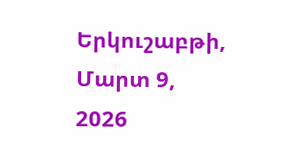Երկուշաբթի, Մարտ 9, 2026